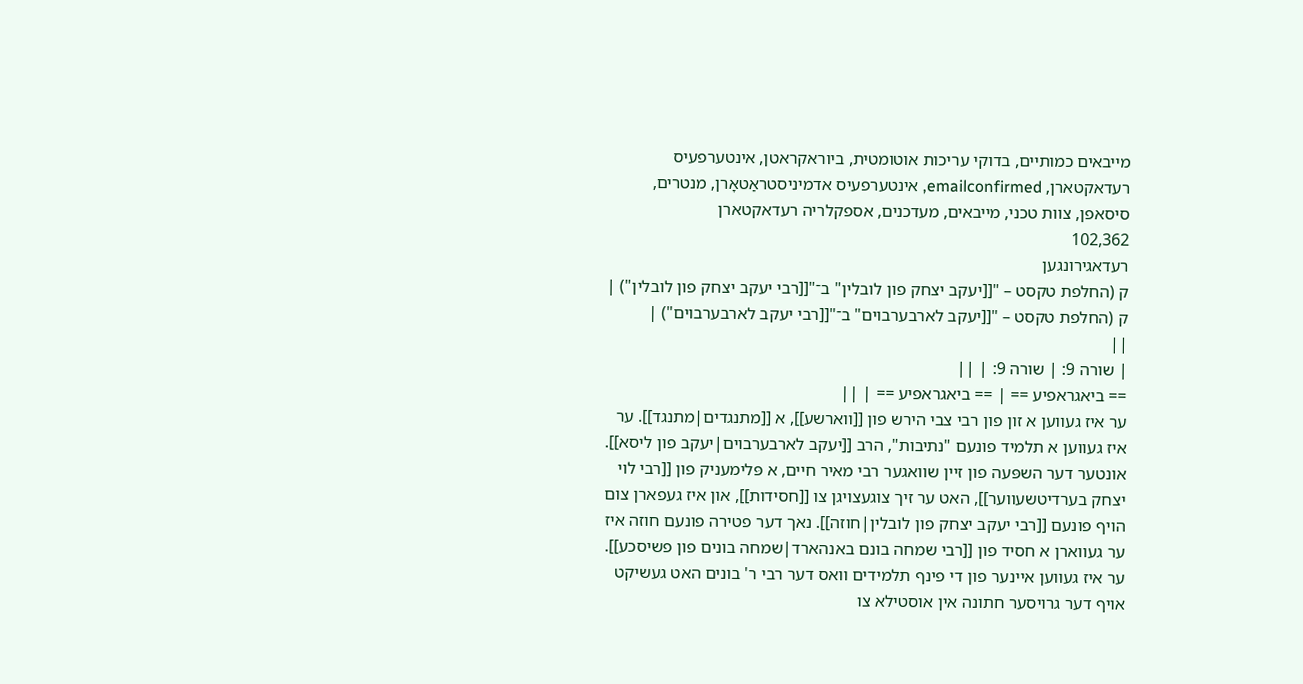מייבאים כמותיים, בדוקי עריכות אוטומטית, ביוראקראטן, אינטערפעיס רעדאקטארן, emailconfirmed, אינטערפעיס אדמיניסטראַטאָרן, מנטרים, סיסאפן, צוות טכני, מייבאים, מעדכנים, אספקלריה רעדאקטארן
102,362
רעדאגירונגען
ק (החלפת טקסט – "[[יעקב יצחק פון לובלין" ב־"[[רבי יעקב יצחק פון לובלין") |
ק (החלפת טקסט – "[[יעקב לארבערבוים" ב־"[[רבי יעקב לארבערבוים") |
||
| שורה 9: | שורה 9: | ||
== ביאגראפיע == | == ביאגראפיע == | ||
ער איז געווען א זון פון רבי צבי הירש פון [[ווארשע]], א [[מתנגדים|מתנגד]]. ער איז געווען א תלמיד פונעם "נתיבות", הרב [[יעקב לארבערבוים|יעקב פון ליסא]]. אונטער דער השפּעה פון זיין שוואגער רבי מאיר חיים, א פּלימעניק פון [[רבי לוי יצחק בערדיטשעווער]], האט ער זיך צוגעצויגן צו [[חסידות]], און איז געפארן צום הויף פונעם [[רבי יעקב יצחק פון לובלין|חוזה]]. נאך דער פטירה פונעם חוזה איז ער געווארן א חסיד פון [[רבי שמחה בונם באנהארד|שמחה בונים פון פשיסכע]]. ער איז געווען איינער פון די פינף תלמידים וואס דער רבי ר' בונים האט געשיקט אויף דער גרויסער חתונה אין אוסטילא צו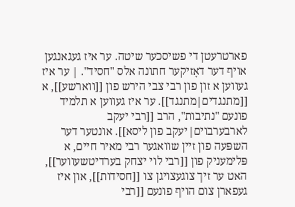פארטרעטן די פשיסכער שיטה. ער איז געגאנגען אויף דער דאָזיקער חתונה אלס "חסיד". | ער איז געווען א זון פון רבי צבי הירש פון [[ווארשע]], א [[מתנגדים|מתנגד]]. ער איז געווען א תלמיד פונעם "נתיבות", הרב [[רבי יעקב לארבערבוים|יעקב פון ליסא]]. אונטער דער השפּעה פון זיין שוואגער רבי מאיר חיים, א פּלימעניק פון [[רבי לוי יצחק בערדיטשעווער]], האט ער זיך צוגעצויגן צו [[חסידות]], און איז געפארן צום הויף פונעם [[רבי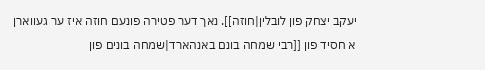יעקב יצחק פון לובלין|חוזה]]. נאך דער פטירה פונעם חוזה איז ער געווארן א חסיד פון [[רבי שמחה בונם באנהארד|שמחה בונים פון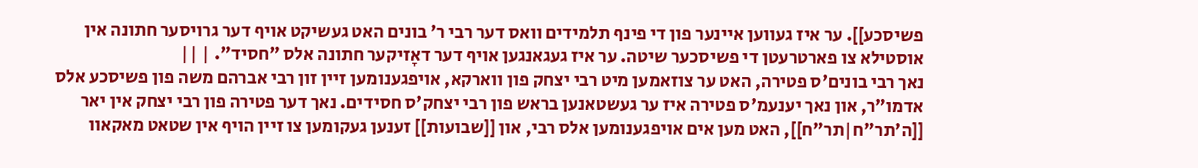פשיסכע]]. ער איז געווען איינער פון די פינף תלמידים וואס דער רבי ר' בונים האט געשיקט אויף דער גרויסער חתונה אין אוסטילא צו פארטרעטן די פשיסכער שיטה. ער איז געגאנגען אויף דער דאָזיקער חתונה אלס "חסיד". | ||
נאך רבי בונים'ס פטירה, האט ער צוזאמען מיט רבי יצחק פון ווארקא, אויפגענומען זיין זון רבי אברהם משה פון פשיסכע אלס אדמו"ר, און נאך יענעמ'ס פטירה איז ער געשטאנען בראש פון רבי יצחק'ס חסידים. נאך דער פטירה פון רבי יצחק אין יאר [[ה'תר"ח|תר"ח]], האט מען אים אויפגענומען אלס רבי, און [[שבועות]] זענען געקומען צו זיין הויף אין שטאט מאקאוו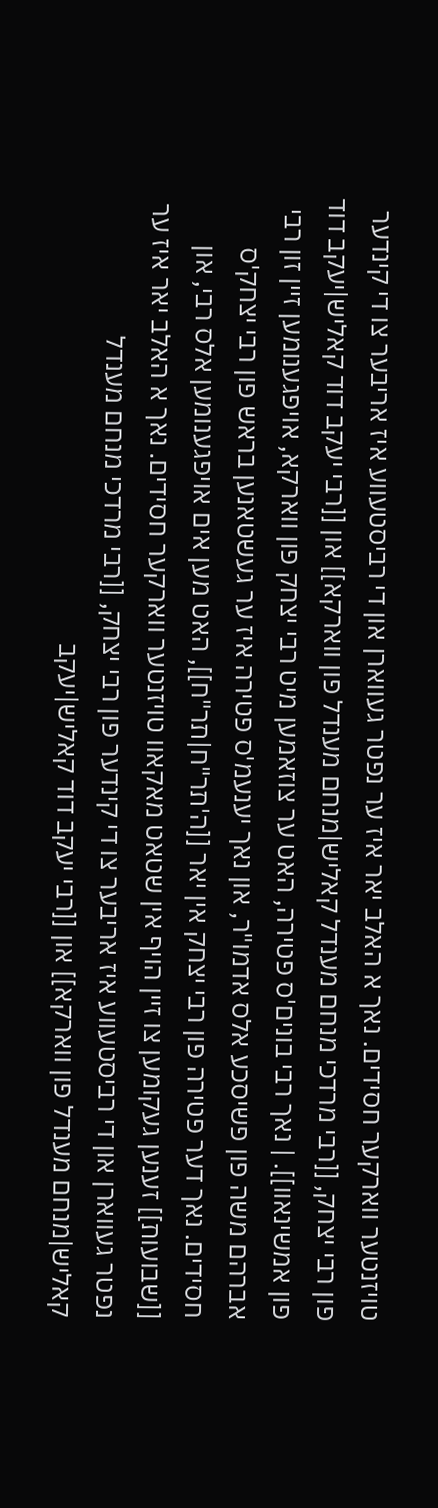טויזנטער ווארקער חסידים. נאך א האלב יאר איז ער נפטר געווארן און די רביסטעווע איז אריבער צו די קינדער פון רבי יצחק, [[רבי מרדכי מנחם מענדל קאליש|מנחם מענדל פון ווארקא]] און [[רבי יעקב דוד קאליש|יעקב דוד פון אמשינאוו]]. | נאך רבי בונים'ס פטירה, האט ער צוזאמען מיט רבי יצחק פון ווארקא, אויפגענומען זיין זון רבי אברהם משה פון פשיסכע אלס אדמו"ר, און נאך יענעמ'ס פטירה איז ער געשטאנען בראש פון רבי יצחק'ס חסידים. נאך דער פטירה פון רבי יצחק אין יאר [[ה'תר"ח|תר"ח]], האט מען אים אויפגענומען אלס רבי, און [[שבועות]] זענען געקומען צו זיין הויף אין שטאט מאקאוו טויזנטער ווארקער חסידים. נאך א האלב יאר איז ער נפטר געווארן און די רביסטעווע איז אריבער צו די קינדער פון רבי יצחק, [[רבי מרדכי מנחם מענדל קאליש|מנחם מענדל פון ווארקא]] און [[רבי יעקב דוד קאליש|יעקב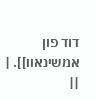דוד פון אמשינאוו]]. | ||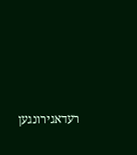רעדאגירונגען